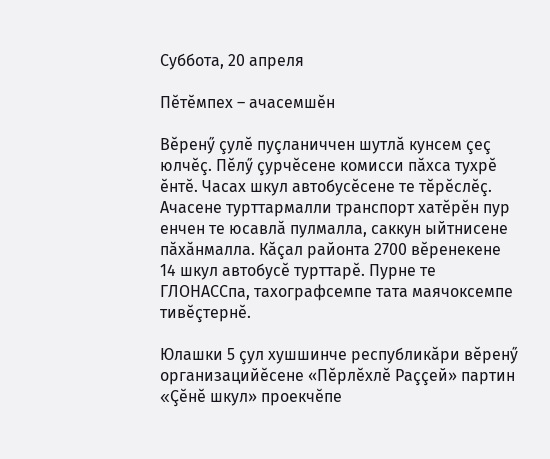Суббота, 20 апреля

Пĕтĕмпех – ачасемшĕн

Вĕренӳ çулĕ пуçланиччен шутлă кунсем çеç юлчĕç. Пĕлӳ çурчĕсене комисси пăхса тухрĕ ĕнтĕ. Часах шкул автобусĕсене те тĕрĕслĕç. Ачасене турттармалли транспорт хатĕрĕн пур енчен те юсавлă пулмалла, саккун ыйтнисене пăхăнмалла. Кăçал районта 2700 вĕренекене 14 шкул автобусĕ турттарĕ. Пурне те ГЛОНАССпа, тахографсемпе тата маячоксемпе тивĕçтернĕ.

Юлашки 5 çул хушшинче республикăри вĕренӳ организацийĕсене «Пĕрлĕхлĕ Раççей» партин «Çĕнĕ шкул» проекчĕпе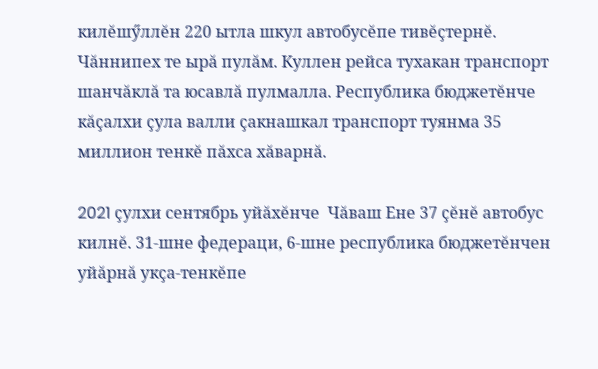килĕшӳллĕн 220 ытла шкул автобусĕпе тивĕçтернĕ. Чăннипех те ырă пулăм. Куллен рейса тухакан транспорт шанчăклă та юсавлă пулмалла. Республика бюджетĕнче кăçалхи çула валли çакнашкал транспорт туянма 35 миллион тенкĕ пăхса хăварнă.

2021 çулхи сентябрь уйăхĕнче  Чăваш Ене 37 çĕнĕ автобус килнĕ. 31-шне федераци, 6-шне республика бюджетĕнчен уйăрнă укçа-тенкĕпе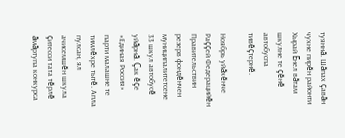туяннă. Шăпах çавăн чухне пирĕн районти Хырай Ĕнел вăтам шкулне те çĕнĕ автобуспа тивĕçтернĕ.

Ноябрь уйăхĕнче Раççей Федерацийĕн Правительствин резерв фондĕнчен муниципалитетсене 33 шкул автобусĕ уйăрнă. Çак ĕçе «Единая Россия» парти малашне те тимлĕхре тытĕ. Апла пулсан, ял ачисемшĕн шкула çитесси тата тĕрлĕ ăмăртупа конкурса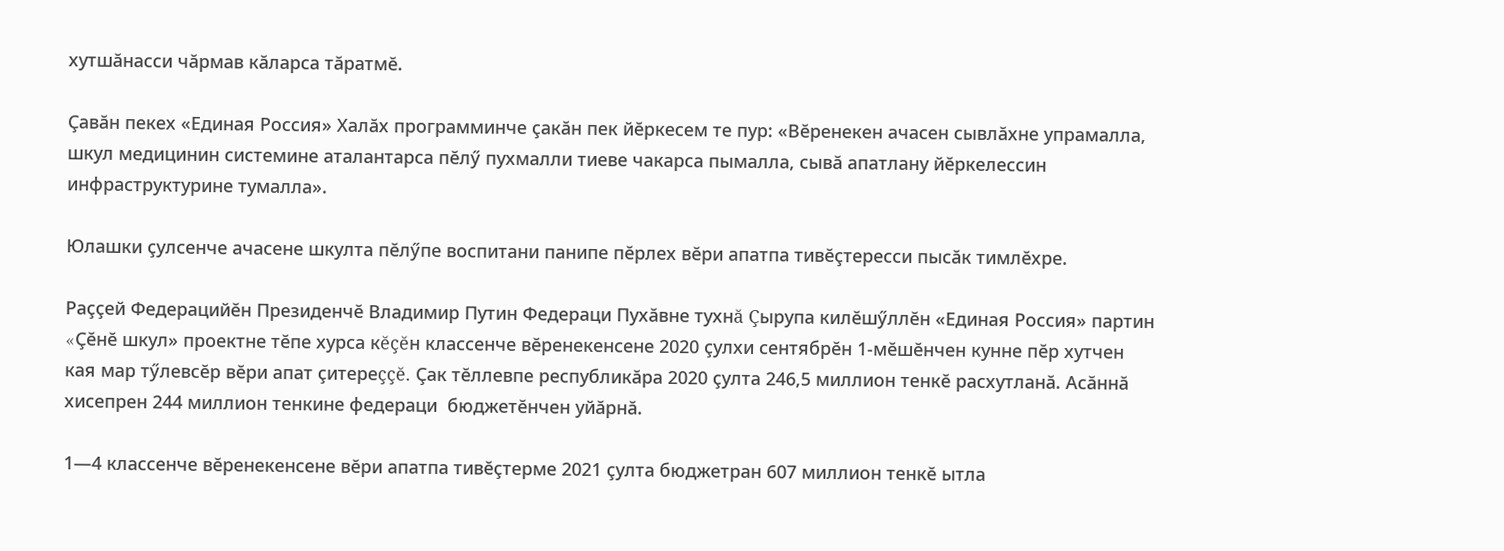хутшăнасси чăрмав кăларса тăратмĕ.

Çавăн пекех «Единая Россия» Халăх программинче çакăн пек йĕркесем те пур: «Вĕренекен ачасен сывлăхне упрамалла, шкул медицинин системине аталантарса пĕлӳ пухмалли тиеве чакарса пымалла, сывă апатлану йĕркелессин инфраструктурине тумалла».

Юлашки çулсенче ачасене шкулта пĕлӳпе воспитани панипе пĕрлех вĕри апатпа тивĕçтересси пысăк тимлĕхре.

Раççей Федерацийĕн Президенчĕ Владимир Путин Федераци Пухăвне тухнă Çырупа килĕшӳллĕн «Единая Россия» партин «Çĕнĕ шкул» проектне тĕпе хурса кĕçĕн классенче вĕренекенсене 2020 çулхи сентябрĕн 1-мĕшĕнчен кунне пĕр хутчен кая мар тӳлевсĕр вĕри апат çитереççĕ. Çак тĕллевпе республикăра 2020 çулта 246,5 миллион тенкĕ расхутланă. Асăннă хисепрен 244 миллион тенкине федераци  бюджетĕнчен уйăрнă.

1—4 классенче вĕренекенсене вĕри апатпа тивĕçтерме 2021 çулта бюджетран 607 миллион тенкĕ ытла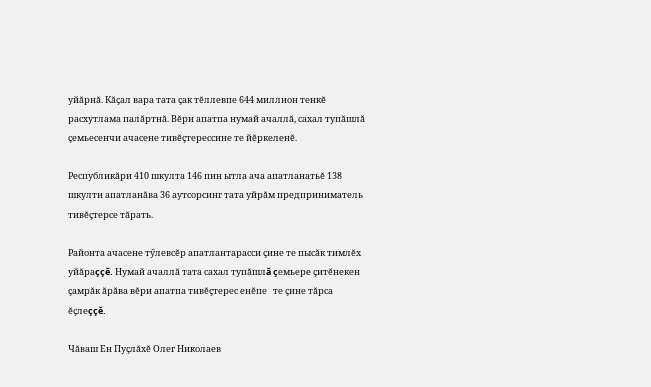уйăрнă. Кăçал вара тата çак тĕллевпе 644 миллион тенкĕ расхутлама палăртнă. Вĕри апатпа нумай ачаллă, сахал тупăшлă çемьесенчи ачасене тивĕçтерессине те йĕркеленĕ.

Республикăри 410 шкулта 146 пин ытла ача апатланатьĕ 138 шкулти апатланăва 36 аутсорсинг тата уйрăм предприниматель тивĕçтерсе тăрать.

Районта ачасене тӳлевсĕр апатлантарасси çине те пысăк тимлĕх уйăраççĕ. Нумай ачаллă тата сахал тупăшлă çемьере çитĕнекен çамрăк ăрăва вĕри апатпа тивĕçтерес енĕпе   те çине тăрса ĕçлеççĕ.

Чăваш Ен Пуçлăхĕ Олег Николаев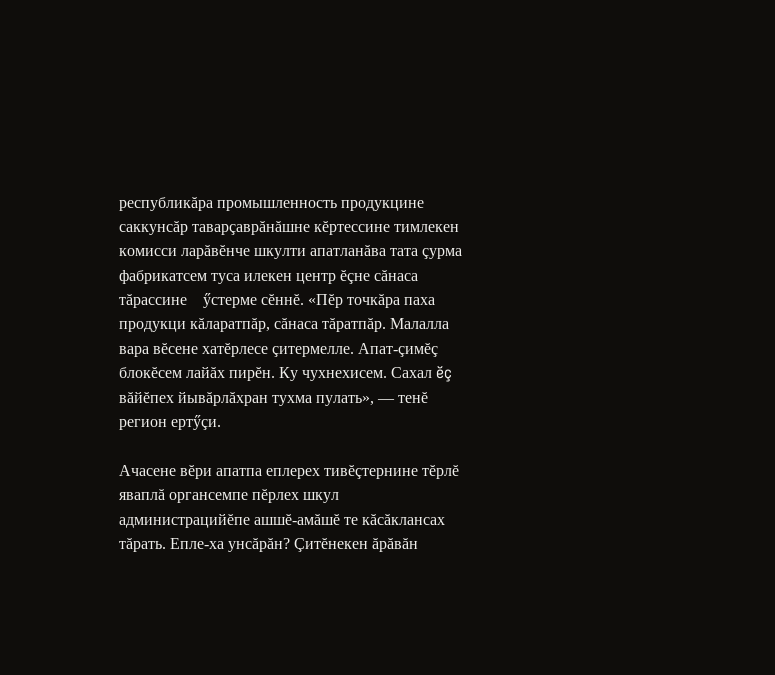республикăра промышленность продукцине саккунсăр таварçаврăнăшне кĕртессине тимлекен комисси ларăвĕнче шкулти апатланăва тата çурма фабрикатсем туса илекен центр ĕçне сăнаса тăрассине    ӳстерме сĕннĕ. «Пĕр точкăра паха продукци кăларатпăр, сăнаса тăратпăр. Малалла вара вĕсене хатĕрлесе çитермелле. Апат-çимĕç  блокĕсем лайăх пирĕн. Ку чухнехисем. Сахал ĕç вăйĕпех йывăрлăхран тухма пулать», — тенĕ регион ертӳçи.

Ачасене вĕри апатпа еплерех тивĕçтернине тĕрлĕ яваплă органсемпе пĕрлех шкул администрацийĕпе ашшĕ-амăшĕ те кăсăклансах тăрать. Епле-ха унсăрăн? Çитĕнекен ăрăвăн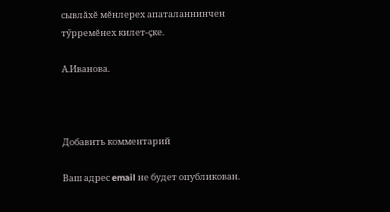сывлăхĕ мĕнлерех апаталаннинчен тӳрремĕнех килет-çке.

А.Иванова.



Добавить комментарий

Ваш адрес email не будет опубликован.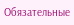Обязательные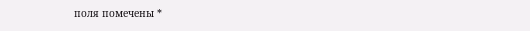поля помечены *